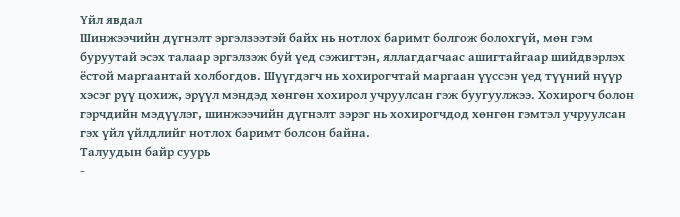Үйл явдал
Шинжээчийн дүгнэлт эргэлзээтэй байх нь нотлох баримт болгож болохгүй, мөн гэм буруутай эсэх талаар эргэлзэж буй үед сэжигтэн, яллагдагчаас ашигтайгаар шийдвэрлэх ёстой маргаантай холбогдов. Шүүгдэгч нь хохирогчтай маргаан үүссэн үед түүний нүүр хэсэг рүү цохиж, эрүүл мэндэд хөнгөн хохирол учруулсан гэж буугуулжээ. Хохирогч болон гэрчдийн мэдүүлэг, шинжээчийн дүгнэлт зэрэг нь хохирогчдод хөнгөн гэмтэл учруулсан гэх үйл үйлдлийг нотлох баримт болсон байна.
Талуудын байр суурь
-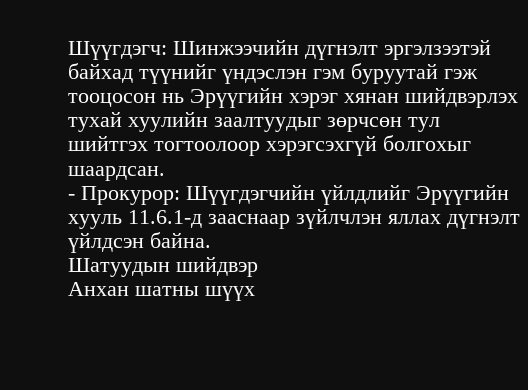Шүүгдэгч: Шинжээчийн дүгнэлт эргэлзээтэй байхад түүнийг үндэслэн гэм буруутай гэж тооцосон нь Эрүүгийн хэрэг хянан шийдвэрлэх тухай хуулийн заалтуудыг зөрчсөн тул шийтгэх тогтоолоор хэрэгсэхгүй болгохыг шаардсан.
- Прокурор: Шүүгдэгчийн үйлдлийг Эрүүгийн хууль 11.6.1-д зааснаар зүйлчлэн яллах дүгнэлт үйлдсэн байна.
Шатуудын шийдвэр
Анхан шатны шүүх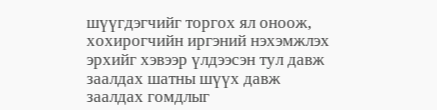шүүгдэгчийг торгох ял оноож, хохирогчийн иргэний нэхэмжлэх эрхийг хэвээр үлдээсэн тул давж заалдах шатны шүүх давж заалдах гомдлыг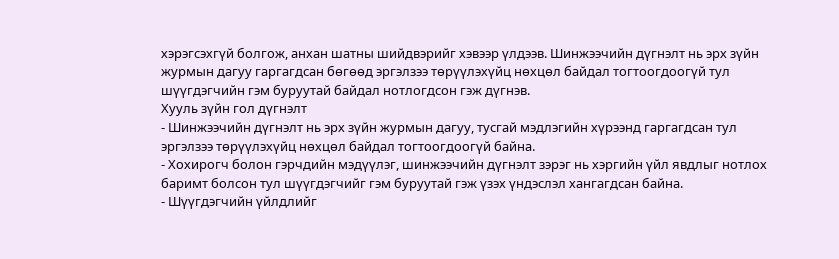хэрэгсэхгүй болгож, анхан шатны шийдвэрийг хэвээр үлдээв. Шинжээчийн дүгнэлт нь эрх зүйн журмын дагуу гаргагдсан бөгөөд эргэлзээ төрүүлэхүйц нөхцөл байдал тогтоогдоогүй тул шүүгдэгчийн гэм буруутай байдал нотлогдсон гэж дүгнэв.
Хууль зүйн гол дүгнэлт
- Шинжээчийн дүгнэлт нь эрх зүйн журмын дагуу, тусгай мэдлэгийн хүрээнд гаргагдсан тул эргэлзээ төрүүлэхүйц нөхцөл байдал тогтоогдоогүй байна.
- Хохирогч болон гэрчдийн мэдүүлэг, шинжээчийн дүгнэлт зэрэг нь хэргийн үйл явдлыг нотлох баримт болсон тул шүүгдэгчийг гэм буруутай гэж үзэх үндэслэл хангагдсан байна.
- Шүүгдэгчийн үйлдлийг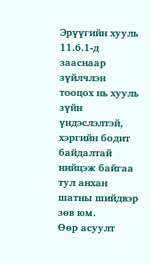Эрүүгийн хууль 11.6.1-д зааснаар зүйлчлэн тооцох нь хууль зүйн үндэслэлтэй, хэргийн бодит байдалтай нийцэж байгаа тул анхан шатны шийдвэр зөв юм.
Өөр асуулт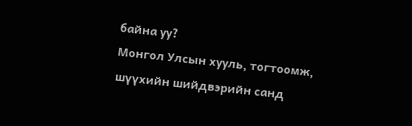байна уу?
Монгол Улсын хууль, тогтоомж, шүүхийн шийдвэрийн санд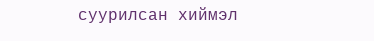суурилсан хиймэл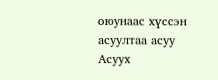оюунаас хүссэн асуултаа асуу
Асуух